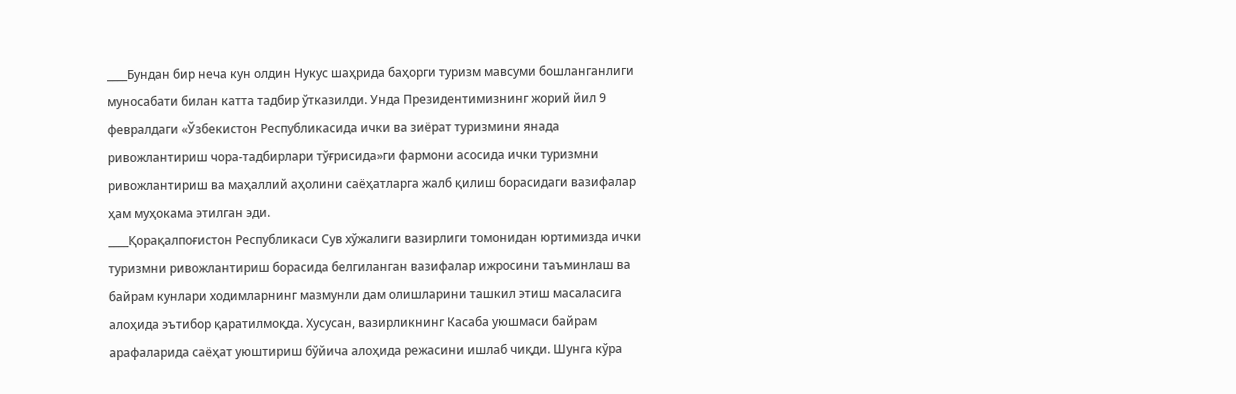____Бундан бир неча кун олдин Нукус шаҳрида баҳорги туризм мавсуми бошланганлиги муносабати билан катта тадбир ўтказилди. Унда Президентимизнинг жорий йил 9 февралдаги «Ўзбекистон Республикасида ички ва зиёрат туризмини янада ривожлантириш чора-тадбирлари тўғрисида»ги фармони асосида ички туризмни ривожлантириш ва маҳаллий аҳолини саёҳатларга жалб қилиш борасидаги вазифалар ҳам муҳокама этилган эди.
____Қорақалпоғистон Республикаси Сув хўжалиги вазирлиги томонидан юртимизда ички туризмни ривожлантириш борасида белгиланган вазифалар ижросини таъминлаш ва байрам кунлари ходимларнинг мазмунли дам олишларини ташкил этиш масаласига алоҳида эътибор қаратилмоқда. Хусусан, вазирликнинг Касаба уюшмаси байрам арафаларида саёҳат уюштириш бўйича алоҳида режасини ишлаб чиқди. Шунга кўра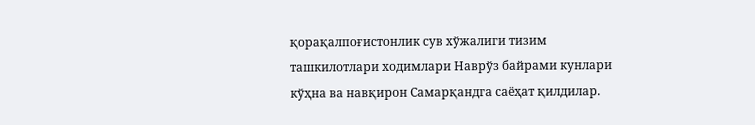қорақалпоғистонлик сув хўжалиги тизим ташкилотлари ходимлари Наврўз байрами кунлари кўҳна ва навқирон Самарқандга саёҳат қилдилар.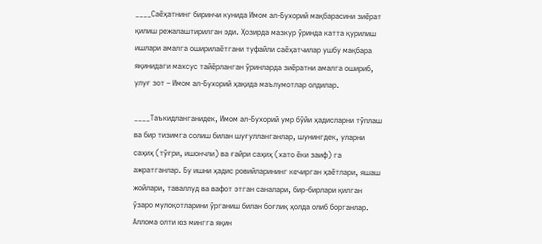____Саёҳатнинг биринчи кунида Имом ал-Бухорий мақбарасини зиёрат қилиш режалаштирилган эди. Ҳозирда мазкур ўринда катта қурилиш ишлари амалга оширилаётгани туфайли саёҳатчилар ушбу мақбара яқинидаги махсус тайёрланган ўринларда зиёратни амалга ошириб, улуғ зот – Имом ал-Бухорий ҳақида маълумотлар олдилар.

____Таъкидланганидек, Имом ал-Бухорий умр бўйи ҳадисларни тўплаш ва бир тизимга солиш билан шуғулланганлар, шунингдек, уларни саҳиҳ (тўғри, ишончли) ва ғайри саҳиҳ (хато ёки заиф) га ажратганлар. Бу ишни ҳадис ровийларининг кечирган ҳаётлари, яшаш жойлари, таваллуд ва вафот этган саналари, бир-бирлари қилган ўзаро мулоқотларини ўрганиш билан боғлиқ ҳолда олиб борганлар. Аллома олти юз мингга яқин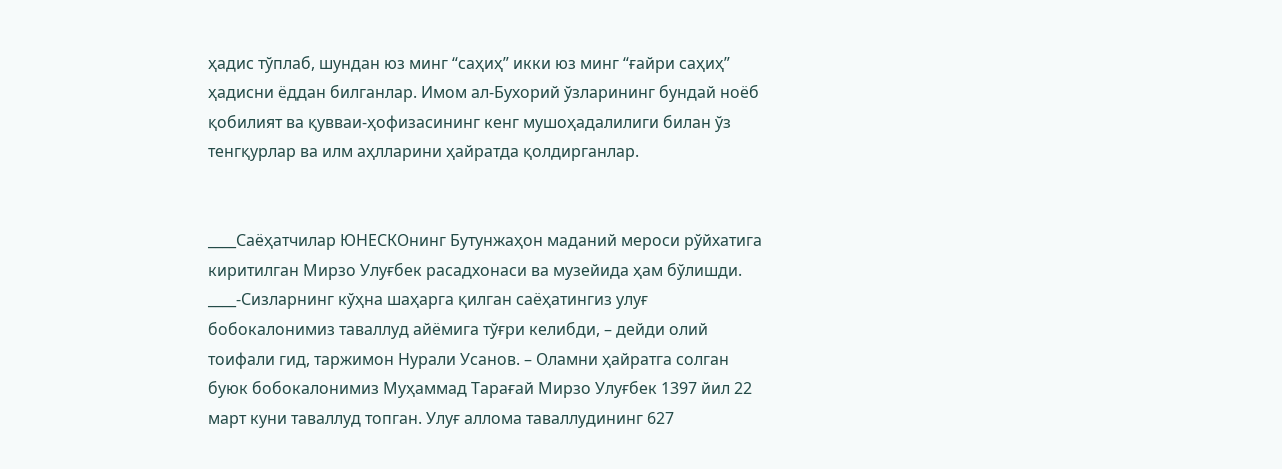ҳадис тўплаб, шундан юз минг “саҳиҳ” икки юз минг “ғайри саҳиҳ” ҳадисни ёддан билганлар. Имом ал-Бухорий ўзларининг бундай ноёб қобилият ва қувваи-ҳофизасининг кенг мушоҳадалилиги билан ўз тенгқурлар ва илм аҳлларини ҳайратда қолдирганлар.


____Саёҳатчилар ЮНЕСКОнинг Бутунжаҳон маданий мероси рўйхатига киритилган Мирзо Улуғбек расадхонаси ва музейида ҳам бўлишди.
____-Сизларнинг кўҳна шаҳарга қилган саёҳатингиз улуғ бобокалонимиз таваллуд айёмига тўғри келибди, – дейди олий тоифали гид, таржимон Нурали Усанов. – Оламни ҳайратга солган буюк бобокалонимиз Муҳаммад Тарағай Мирзо Улуғбек 1397 йил 22 март куни таваллуд топган. Улуғ аллома таваллудининг 627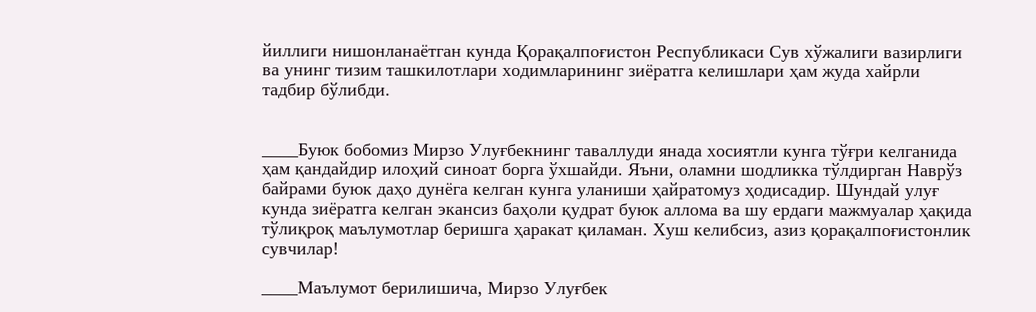йиллиги нишонланаётган кунда Қорақалпоғистон Республикаси Сув хўжалиги вазирлиги ва унинг тизим ташкилотлари ходимларининг зиёратга келишлари ҳам жуда хайрли тадбир бўлибди.


____Буюк бобомиз Мирзо Улуғбекнинг таваллуди янада хосиятли кунга тўғри келганида ҳам қандайдир илоҳий синоат борга ўхшайди. Яъни, оламни шодликка тўлдирган Наврўз байрами буюк даҳо дунёга келган кунга уланиши ҳайратомуз ҳодисадир. Шундай улуғ кунда зиёратга келган экансиз баҳоли қудрат буюк аллома ва шу ердаги мажмуалар ҳақида тўлиқроқ маълумотлар беришга ҳаракат қиламан. Хуш келибсиз, азиз қорақалпоғистонлик сувчилар!

____Маълумот берилишича, Мирзо Улуғбек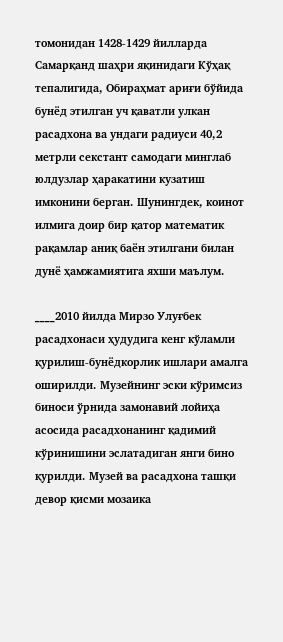томонидан 1428-1429 йилларда Самарқанд шаҳри яқинидаги Кўҳақ тепалигида, Обираҳмат ариғи бўйида бунёд этилган уч қаватли улкан расадхона ва ундаги радиуси 40,2 метрли секстант самодаги минглаб юлдузлар ҳаракатини кузатиш имконини берган. Шунингдек, коинот илмига доир бир қатор математик рақамлар аниқ баён этилгани билан дунё ҳамжамиятига яхши маълум.

____2010 йилда Мирзо Улуғбек расадхонаси ҳудудига кенг кўламли қурилиш-бунёдкорлик ишлари амалга оширилди. Музейнинг эски кўримсиз биноси ўрнида замонавий лойиҳа асосида расадхонанинг қадимий кўринишини эслатадиган янги бино қурилди. Музей ва расадхона ташқи девор қисми мозаика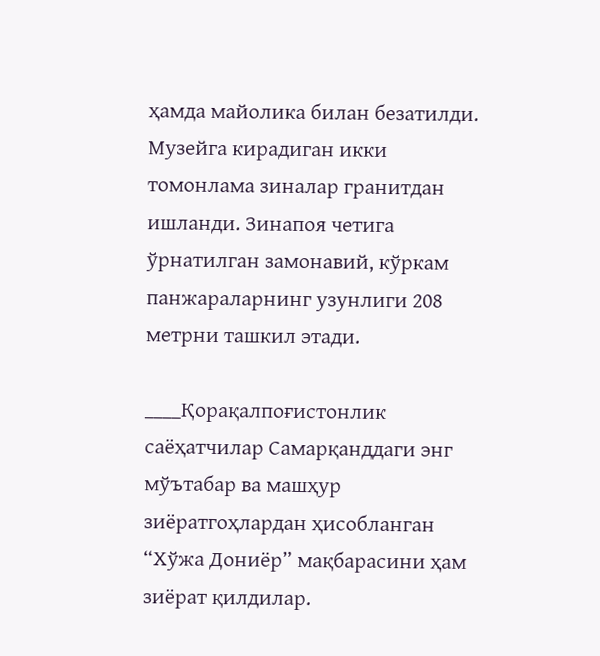ҳамда майолика билан безатилди. Музейга кирадиган икки томонлама зиналар гранитдан ишланди. Зинапоя четига ўрнатилган замонавий, кўркам панжараларнинг узунлиги 208 метрни ташкил этади.

____Қорақалпоғистонлик саёҳатчилар Самарқанддаги энг мўътабар ва машҳур зиёратгоҳлардан ҳисобланган “Хўжа Дониёр” мақбарасини ҳам зиёрат қилдилар.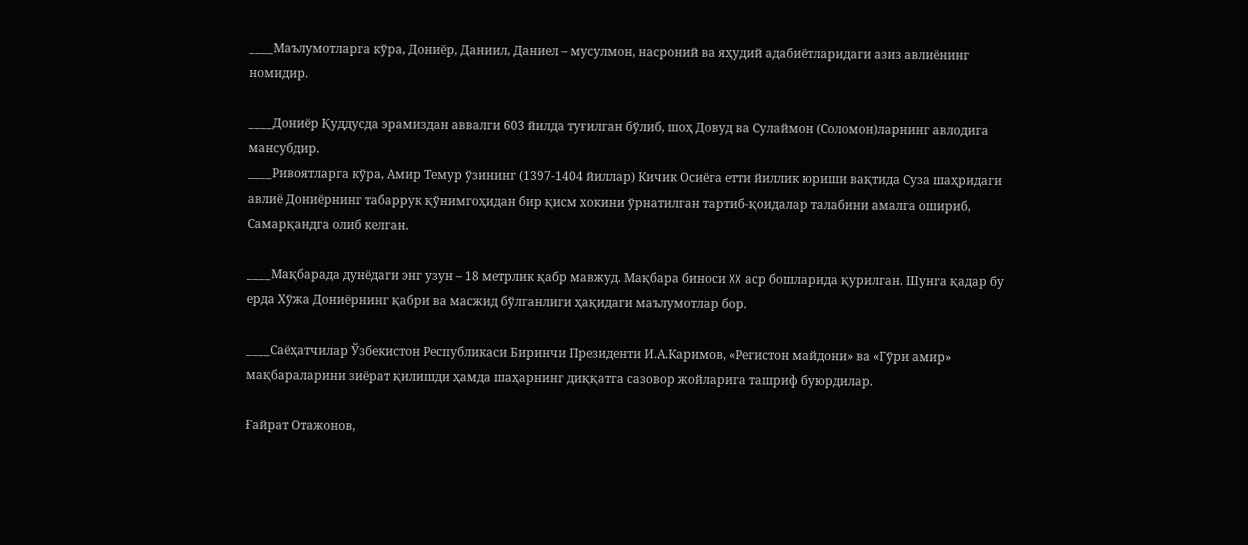____Маълумотларга кўра, Дониёр, Даниил, Даниел – мусулмон, насроний ва яҳудий адабиётларидаги азиз авлиёнинг номидир.

____Дониёр Қуддусда эрамиздан аввалги 603 йилда туғилган бўлиб, шоҳ Довуд ва Сулаймон (Соломон)ларнинг авлодига мансубдир.
____Ривоятларга кўра, Амир Темур ўзининг (1397-1404 йиллар) Кичик Осиёга етти йиллик юриши вақтида Суза шаҳридаги авлиё Дониёрнинг табаррук қўнимгоҳидан бир қисм хокини ўрнатилган тартиб-қоидалар талабини амалга ошириб, Самарқандга олиб келган.

____Мақбарада дунёдаги энг узун – 18 метрлик қабр мавжуд. Мақбара биноси XX аср бошларида қурилган. Шунга қадар бу ерда Хўжа Дониёрнинг қабри ва масжид бўлганлиги ҳақидаги маълумотлар бор.

____Саёҳатчилар Ўзбекистон Республикаси Биринчи Президенти И.А.Каримов, «Регистон майдони» ва «Гўри амир» мақбараларини зиёрат қилишди ҳамда шаҳарнинг диққатга сазовор жойларига ташриф буюрдилар.

Ғайрат Отажонов,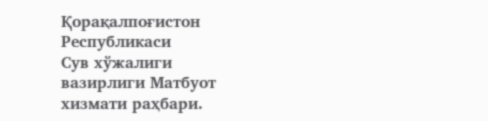Қорақалпоғистон Республикаси
Сув хўжалиги вазирлиги Матбуот хизмати раҳбари.